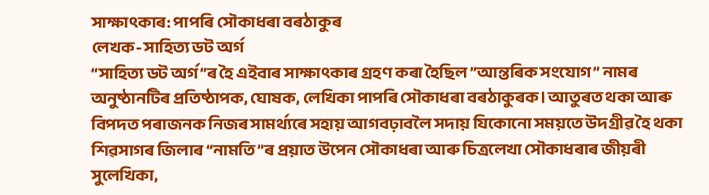সাক্ষাৎকাৰ: পাপৰি সৌকাধৰা বৰঠাকুৰ
লেখক- সাহিত্য ডট অৰ্গ
“সাহিত্য ডট অৰ্গ”ৰ হৈ এইবাৰ সাক্ষাৎকাৰ গ্ৰহণ কৰা হৈছিল ”আন্তৰিক সংযোগ” নামৰ অনুষ্ঠানটিৰ প্ৰতিষ্ঠাপক, ঘোষক, লেখিকা পাপৰি সৌকাধৰা বৰঠাকুৰক। আতুৰত থকা আৰু বিপদত পৰাজনক নিজৰ সামৰ্থ্যৰে সহায় আগবঢ়াবলৈ সদায় যিকোনো সময়তে উদগ্ৰীৱ হৈ থকা শিৱসাগৰ জিলাৰ “নামতি”ৰ প্ৰয়াত উপেন সৌকাধৰা আৰু চিত্ৰলেখা সৌকাধৰাৰ জীয়ৰী সুলেখিকা,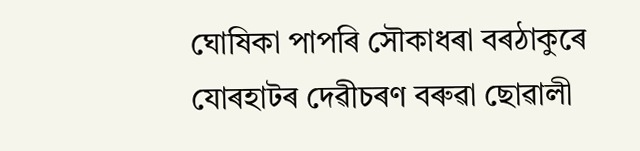ঘোষিকা পাপৰি সৌকাধৰা বৰঠাকুৰে যোৰহাটৰ দেৱীচৰণ বৰুৱা ছোৱালী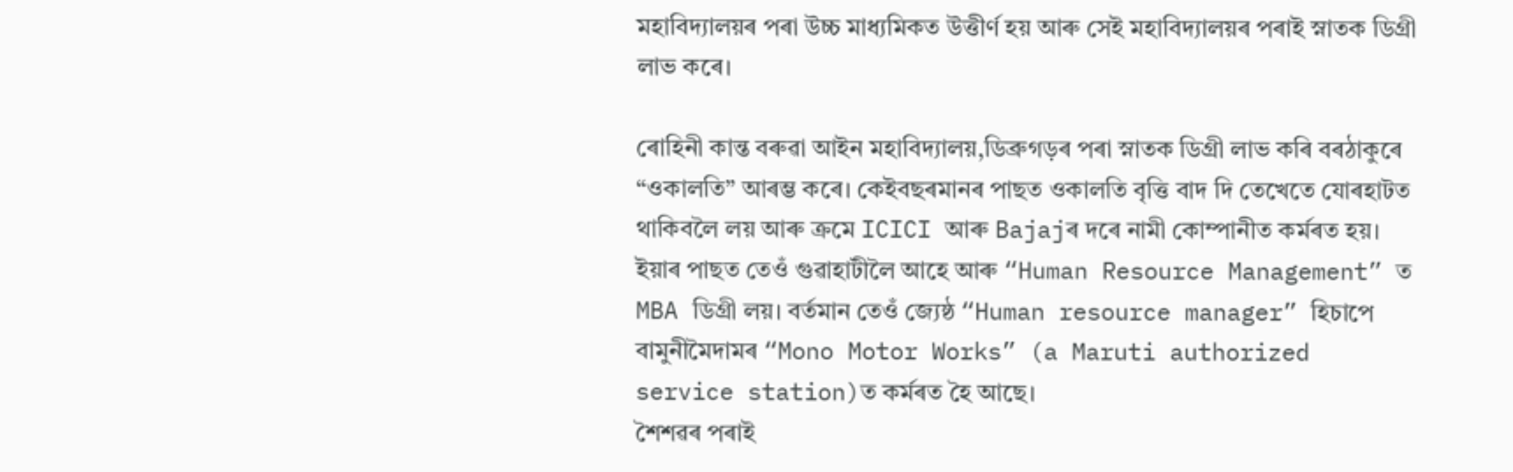মহাবিদ্যালয়ৰ পৰা উচ্চ মাধ্যমিকত উত্তীৰ্ণ হয় আৰু সেই মহাবিদ্যালয়ৰ পৰাই স্নাতক ডিগ্ৰী লাভ কৰে।

ৰোহিনী কান্ত বৰুৱা আইন মহাবিদ্যালয়,ডিব্ৰুগড়ৰ পৰা স্নাতক ডিগ্ৰী লাভ কৰি বৰঠাকুৰে “ওকালতি” আৰম্ভ কৰে। কেইবছৰমানৰ পাছত ওকালতি বৃত্তি বাদ দি তেখেতে যোৰহাটত থাকিবলৈ লয় আৰু ক্ৰমে ICICI আৰু Bajajৰ দৰে নামী কোম্পানীত কৰ্মৰত হয়। ইয়াৰ পাছত তেওঁ গুৱাহাটীলৈ আহে আৰু “Human Resource Management” ত MBA ডিগ্ৰী লয়। বৰ্তমান তেওঁ জ্যেষ্ঠ “Human resource manager” হিচাপে বামুনীমৈদামৰ “Mono Motor Works” (a Maruti authorized service station)ত কৰ্মৰত হৈ আছে।
শৈশৱৰ পৰাই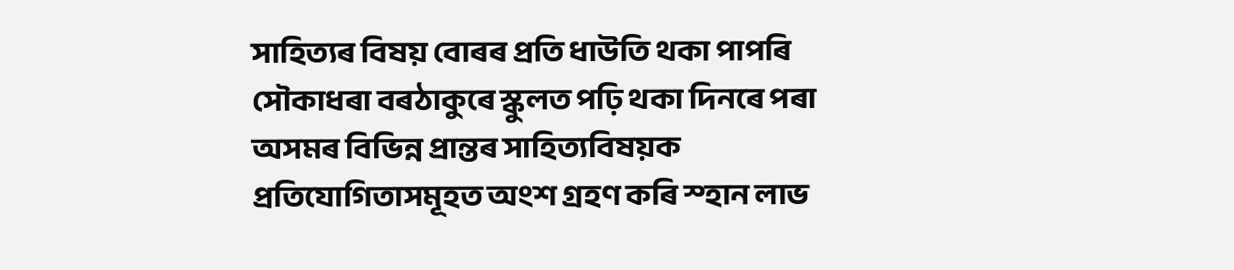সাহিত্যৰ বিষয় বোৰৰ প্ৰতি ধাউতি থকা পাপৰি সৌকাধৰা বৰঠাকুৰে স্কুলত পঢ়ি থকা দিনৰে পৰা অসমৰ বিভিন্ন প্ৰান্তৰ সাহিত্যবিষয়ক প্ৰতিযোগিতাসমূহত অংশ গ্ৰহণ কৰি স্হান লাভ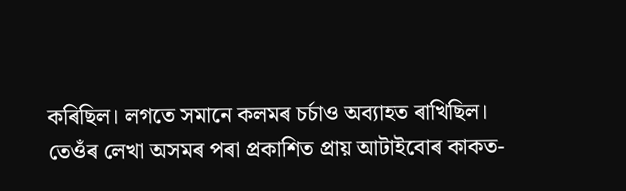কৰিছিল। লগতে সমানে কলমৰ চৰ্চাও অব্যাহত ৰাখিছিল। তেওঁৰ লেখা অসমৰ পৰা প্ৰকাশিত প্ৰায় আটাইবোৰ কাকত-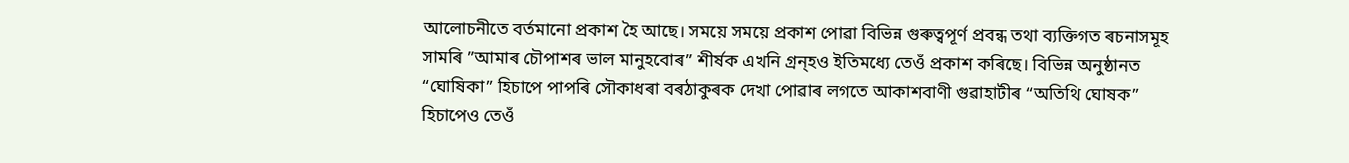আলোচনীতে বৰ্তমানো প্ৰকাশ হৈ আছে। সময়ে সময়ে প্ৰকাশ পোৱা বিভিন্ন গুৰুত্বপূৰ্ণ প্ৰবন্ধ তথা ব্যক্তিগত ৰচনাসমূহ সামৰি ”আমাৰ চৌপাশৰ ভাল মানুহবোৰ” শীৰ্ষক এখনি গ্ৰন্হও ইতিমধ্যে তেওঁ প্ৰকাশ কৰিছে। বিভিন্ন অনুষ্ঠানত “ঘোষিকা” হিচাপে পাপৰি সৌকাধৰা বৰঠাকুৰক দেখা পোৱাৰ লগতে আকাশবাণী গুৱাহাটীৰ “অতিথি ঘোষক” হিচাপেও তেওঁ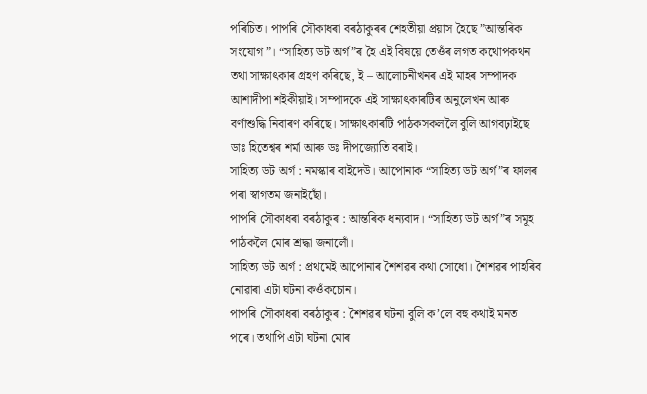পৰিচিত। পাপৰি সৌকাধৰা বৰঠাকুৰৰ শেহতীয়া প্ৰয়াস হৈছে ”আন্তৰিক সংযোগ”। “সাহিত্য ডট অৰ্গ”ৰ হৈ এই বিষয়ে তেওঁৰ লগত কথোপকথন তথা সাক্ষাৎকাৰ গ্ৰহণ কৰিছে, ই – আলোচনীখনৰ এই মাহৰ সম্পাদক আশাদীপা শইকীয়াই। সম্পাদকে এই সাক্ষাৎকাৰটিৰ অনুলেখন আৰু বর্ণাশুদ্ধি নিবাৰণ কৰিছে। সাক্ষাৎকাৰটি পাঠকসকললৈ বুলি আগবঢ়াইছে ডাঃ হিতেশ্বৰ শৰ্মা আৰু ডঃ দীপজ্যোতি বৰাই।
সাহিত্য ডট অৰ্গ : নমস্কাৰ বাইদেউ। আপোনাক “সাহিত্য ডট অৰ্গ”ৰ ফালৰ পৰা স্বাগতম জনাইছোঁ।
পাপৰি সৌকাধৰা বৰঠাকুৰ : আন্তৰিক ধন্যবাদ। “সাহিত্য ডট অৰ্গ”ৰ সমূহ পাঠকলৈ মোৰ শ্ৰদ্ধা জনালোঁ।
সাহিত্য ডট অৰ্গ : প্ৰথমেই আপোনাৰ শৈশৱৰ কথা সোধো। শৈশৱৰ পাহৰিব নোৱাৰা এটা ঘটনা কওঁকচোন।
পাপৰি সৌকাধৰা বৰঠাকুৰ : শৈশৱৰ ঘটনা বুলি ক’লে বহু কথাই মনত পৰে। তথাপি এটা ঘটনা মোৰ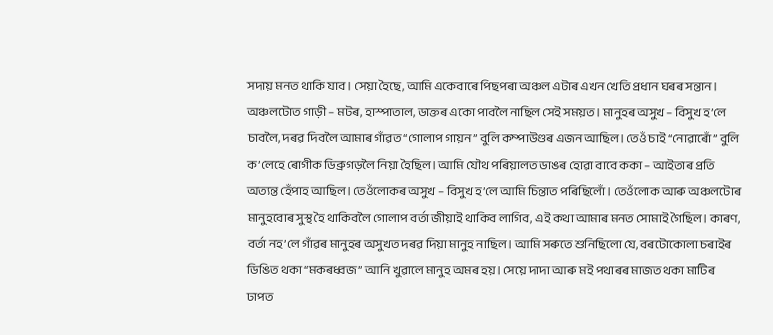সদায় মনত থাকি যাব। সেয়া হৈছে, আমি একেবাৰে পিছপৰা অঞ্চল এটাৰ এখন খেতি প্ৰধান ঘৰৰ সন্তান। অঞ্চলটোত গাড়ী – মটৰ, হাস্পাতাল, ডাক্তৰ একো পাবলৈ নাছিল সেই সময়ত। মানুহৰ অসুখ – বিসুখ হ’লে চাবলৈ, দৰৱ দিবলৈ আমাৰ গাঁৱত “গোলাপ গায়ন” বুলি কম্পাউণ্ডৰ এজন আছিল। তেওঁ চাই “নোৱাৰোঁ” বুলি ক’লেহে ৰোগীক ডিব্ৰুগড়লৈ নিয়া হৈছিল। আমি যৌথ পৰিয়ালত ডাঙৰ হোৱা বাবে ককা – আইতাৰ প্ৰতি অত্যন্ত হেঁপাহ আছিল। তেওঁলোকৰ অসুখ – বিসুখ হ’লে আমি চিন্তাত পৰিছিলোঁ । তেওঁলোক আৰু অঞ্চলটোৰ মানুহবোৰ সুস্থ হৈ থাকিবলৈ গোলাপ বৰ্তা জীয়াই থাকিব লাগিব, এই কথা আমাৰ মনত সোমাই গৈছিল। কাৰণ, বর্তা নহ’লে গাঁৱৰ মানুহৰ অসুখত দৰৱ দিয়া মানুহ নাছিল। আমি সৰুতে শুনিছিলো যে, বৰটোকোলা চৰাইৰ ডিঙিত থকা “মকৰধ্বজ” আনি খুৱালে মানুহ অমৰ হয়। সেয়ে দাদা আৰু মই পথাৰৰ মাজত থকা মাটিৰ ঢাপত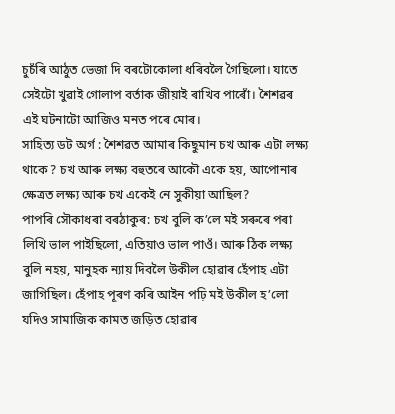চুচঁৰি আঠুত ভেজা দি বৰটোকোলা ধৰিবলৈ গৈছিলো। যাতে সেইটো খুৱাই গোলাপ বৰ্তাক জীয়াই ৰাখিব পাৰোঁ। শৈশৱৰ এই ঘটনাটো আজিও মনত পৰে মোৰ।
সাহিত্য ডট অৰ্গ : শৈশৱত আমাৰ কিছুমান চখ আৰু এটা লক্ষ্য থাকে ? চখ আৰু লক্ষ্য বহুতৰে আকৌ একে হয়, আপোনাৰ ক্ষেত্ৰত লক্ষ্য আৰু চখ একেই নে সুকীয়া আছিল?
পাপৰি সৌকাধৰা বৰঠাকুৰ: চখ বুলি ক’লে মই সৰুৰে পৰা লিখি ভাল পাইছিলো, এতিয়াও ভাল পাওঁ। আৰু ঠিক লক্ষ্য বুলি নহয়, মানুহক ন্যায় দিবলৈ উকীল হোৱাৰ হেঁপাহ এটা জাগিছিল। হেঁপাহ পূৰণ কৰি আইন পঢ়ি মই উকীল হ’লো যদিও সামাজিক কামত জড়িত হোৱাৰ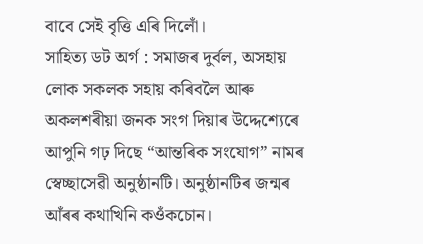বাবে সেই বৃত্তি এৰি দিলোঁ।
সাহিত্য ডট অৰ্গ : সমাজৰ দুৰ্বল, অসহায় লোক সকলক সহায় কৰিবলৈ আৰু অকলশৰীয়া জনক সংগ দিয়াৰ উদ্দেশ্যেৰে আপুনি গঢ় দিছে “আন্তৰিক সংযোগ” নামৰ স্বেচ্ছাসেৱী অনুষ্ঠানটি। অনুষ্ঠানটিৰ জন্মৰ আঁৰৰ কথাখিনি কওঁকচোন।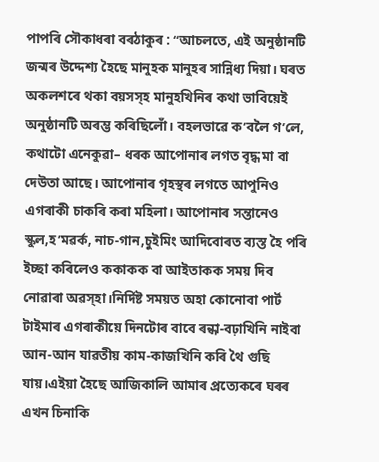পাপৰি সৌকাধৰা বৰঠাকুৰ : “আচলতে, এই অনুষ্ঠানটি জন্মৰ উদ্দেশ্য হৈছে মানুহক মানুহৰ সান্নিধ্য দিয়া। ঘৰত অকলশৰে থকা বয়সস্হ মানুহখিনিৰ কথা ভাবিয়েই অনুষ্ঠানটি অৰম্ভ কৰিছিলোঁ। বহলভাৱে ক’বলৈ গ’লে, কথাটো এনেকুৱা– ধৰক আপোনাৰ লগত বৃদ্ধ মা বা দেউতা আছে। আপোনাৰ গৃহস্থৰ লগতে আপুনিও এগৰাকী চাকৰি কৰা মহিলা। আপোনাৰ সন্তানেও স্কুল,হ’মৱৰ্ক, নাচ-গান,চুইমিং আদিবোৰত ব্যস্ত হৈ পৰি ইচ্ছা কৰিলেও ককাকক বা আইতাকক সময় দিব নোৱাৰা অৱস্হা।নিৰ্দিষ্ট সময়ত অহা কোনোবা পাৰ্ট টাইমাৰ এগৰাকীয়ে দিনটোৰ বাবে ৰন্ধা-বঢ়াখিনি নাইবা আন-আন যাৱতীয় কাম-কাজখিনি কৰি থৈ গুছি যায়।এইয়া হৈছে আজিকালি আমাৰ প্ৰত্যেকৰে ঘৰৰ এখন চিনাকি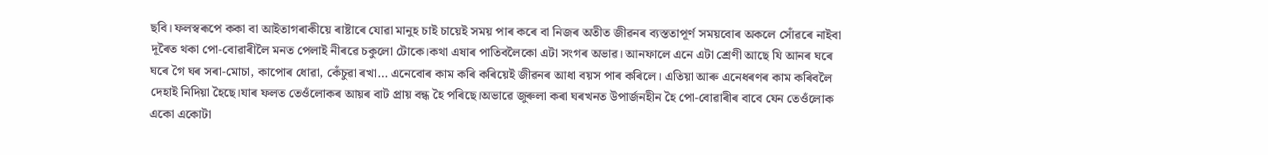ছবি। ফলস্বৰূপে ককা বা আইতাগৰাকীয়ে ৰাষ্টাৰে যোৱা মানুহ চাই চায়েই সময় পাৰ কৰে বা নিজৰ অতীত জীৱনৰ ব্যস্ততাপূৰ্ণ সময়বোৰ অকলে সোঁৱৰে নাইবা দূৰৈত থকা পো-বোৱাৰীলৈ মনত পেলাই নীৰৱে চকুলো টোকে।কথা এষাৰ পাতিবলৈকো এটা সংগৰ অভাৱ। আনফালে এনে এটা শ্ৰেণী আছে যি আনৰ ঘৰে ঘৰে গৈ ঘৰ সৰা-মোচা, কাপোৰ ধোৱা, কেঁচুৱা ৰখা… এনেবোৰ কাম কৰি কৰিয়েই জীৱনৰ আধা বয়স পাৰ কৰিলে। এতিয়া আৰু এনেধৰণৰ কাম কৰিবলৈ দেহাই নিদিয়া হৈছে।যাৰ ফলত তেওঁলোকৰ আয়ৰ বাট প্ৰায় বন্ধ হৈ পৰিছে।অভাৱে জুৰুলা কৰা ঘৰখনত উপাৰ্জনহীন হৈ পো-বোৱাৰীৰ বাবে যেন তেওঁলোক একো একোটা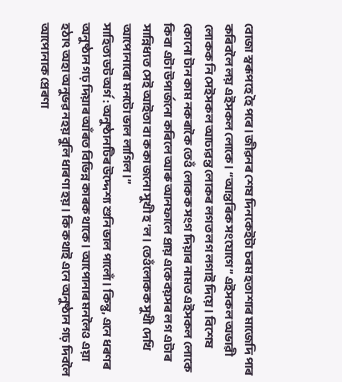বোজা স্বৰূপহে হৈ পৰে। জীৱনৰ শেষ দিনকেইটা চৰম হতাশাৰ মাজেদি পাৰ কৰিবলৈ লয় এইসকল লোকে। “আন্তৰিক সংযোগে” এইসকল অভাৱী লোকক নি সেইসকল আঢ্যৱন্ত লোকৰ লগত লগ লগাই দিয়ে। বিশেষ কোনো টান কাম নকৰাকৈ তেওঁ লোকক সংগ দিয়াৰ নামত এইসকল লোকে কিবা এটা উপাৰ্জনো কৰিলে আৰু আনফালে প্ৰায় একেবয়সৰ লগ এটাৰ সান্নিধ্যত সেই আইতা বা ককা জনো সুখী হ’ল। তেওঁলোকক সুখী দেখি আপোনাৰো মনটো ভাল লাগিল।”
সাহিত্য ডট অৰ্গ : অনুষ্ঠানটিৰ উদ্দেশ্য শুনি ভাল পালোঁ। কিন্তু, এনে ধৰণৰ অনুষ্ঠান গঢ় দিয়াৰ আঁৰত বিভিন্ন কাৰক থাকে। আপোনাৰ মনলৈও এয়া হঠাৎ অহা অনুভৱ নহয় বুলি ধাৰণা হয়। কি কথাই এনে অনুষ্ঠান গঢ় দিবলৈ আপোনাক প্ৰেৰণা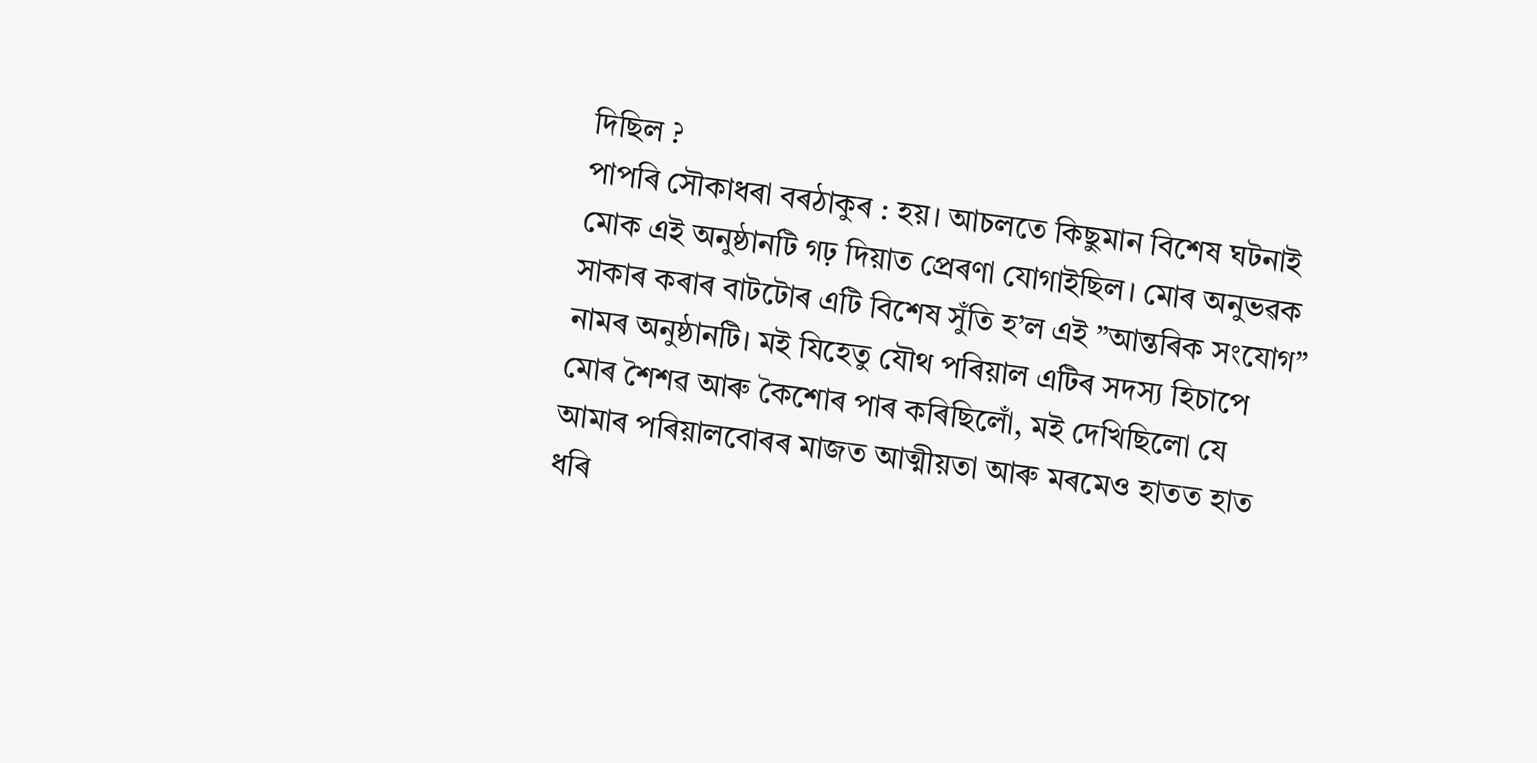দিছিল ?
পাপৰি সৌকাধৰা বৰঠাকুৰ : হয়। আচলতে কিছুমান বিশেষ ঘটনাই মোক এই অনুষ্ঠানটি গঢ় দিয়াত প্ৰেৰণা যোগাইছিল। মোৰ অনুভৱক সাকাৰ কৰাৰ বাটটোৰ এটি বিশেষ সুঁতি হ’ল এই ”আন্তৰিক সংযোগ” নামৰ অনুষ্ঠানটি। মই যিহেতু যৌথ পৰিয়াল এটিৰ সদস্য হিচাপে মোৰ শৈশৱ আৰু কৈশোৰ পাৰ কৰিছিলোঁ, মই দেখিছিলো যে আমাৰ পৰিয়ালবোৰৰ মাজত আত্মীয়তা আৰু মৰমেও হাতত হাত ধৰি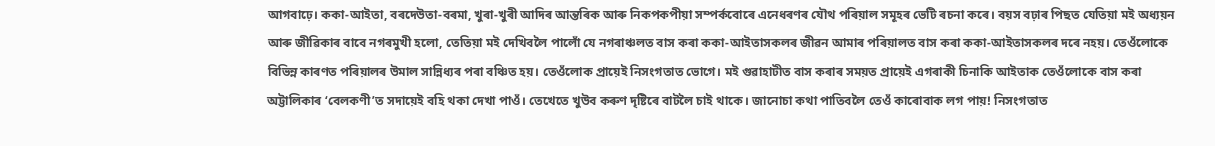আগবাঢ়ে। ককা-আইতা, বৰদেউতা-বৰমা, খুৰা-খুৰী আদিৰ আন্তৰিক আৰু নিকপকপীয়া সম্পৰ্কবোৰে এনেধৰণৰ যৌথ পৰিয়াল সমূহৰ ভেটি ৰচনা কৰে। বয়স বঢ়াৰ পিছত যেতিয়া মই অধ্যয়ন আৰু জীৱিকাৰ বাবে নগৰমুখী হলো, তেতিয়া মই দেখিবলৈ পালোঁ যে নগৰাঞ্চলত বাস কৰা ককা-আইতাসকলৰ জীৱন আমাৰ পৰিয়ালত বাস কৰা ককা-আইতাসকলৰ দৰে নহয়। তেওঁলোকে বিভিন্ন কাৰণত পৰিয়ালৰ উমাল সান্নিধ্যৰ পৰা বঞ্চিত হয়। তেওঁলোক প্ৰায়েই নিসংগতাত ভোগে। মই গুৱাহাটীত বাস কৰাৰ সময়ত প্ৰায়েই এগৰাকী চিনাকি আইতাক তেওঁলোকে বাস কৰা অট্টালিকাৰ ‘বেলকণী’ত সদায়েই বহি থকা দেখা পাওঁ। তেখেতে খুউব কৰুণ দৃষ্টিৰে বাটলৈ চাই থাকে। জানোচা কথা পাতিবলৈ তেওঁ কাৰোবাক লগ পায়! নিসংগতাত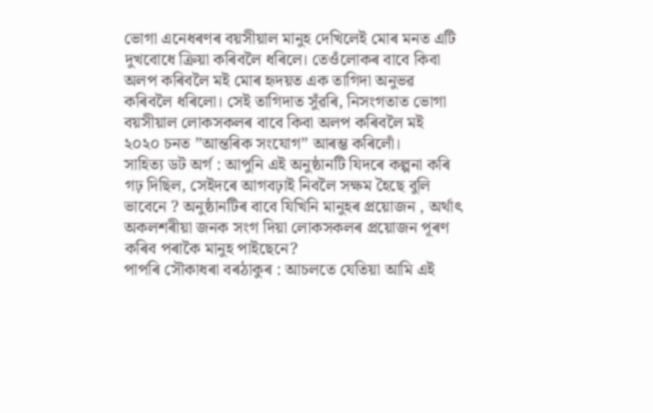ভোগা এনেধৰণৰ বয়সীয়াল মানুহ দেখিলেই মোৰ মনত এটি দুখবোধে ক্ৰিয়া কৰিবলৈ ধৰিলে। তেওঁলোকৰ বাবে কিবা অলপ কৰিবলৈ মই মোৰ হৃদয়ত এক তাগিদা অনুভৱ কৰিবলৈ ধৰিলো। সেই তাগিদাত সুঁৱৰি, নিসংগতাত ভোগা বয়সীয়াল লোকসকলৰ বাবে কিবা অলপ কৰিবলৈ মই ২০২০ চনত ”আন্তৰিক সংযোগ” আৰম্ভ কৰিলোঁ।
সাহিত্য ডট অৰ্গ : আপুনি এই অনুষ্ঠানটি যিদৰে কল্পনা কৰি গঢ় দিছিল, সেইদৰে আগবঢ়াই নিবলৈ সক্ষম হৈছে বুলি ভাবেনে ? অনুষ্ঠানটিৰ বাবে যিখিনি মানুহৰ প্ৰয়োজন , অৰ্থাৎ অকলশৰীয়া জনক সংগ দিয়া লোকসকলৰ প্ৰয়োজন পূৰণ কৰিব পৰাকৈ মানুহ পাইছেনে?
পাপৰি সৌকাধৰা বৰঠাকুৰ : আচলতে যেতিয়া আমি এই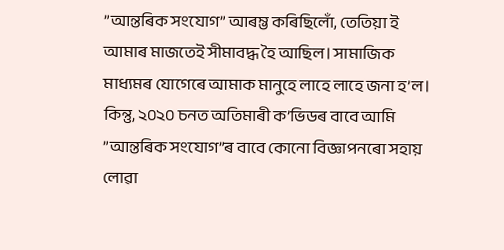”আন্তৰিক সংযোগ” আৰম্ভ কৰিছিলোঁ, তেতিয়া ই আমাৰ মাজতেই সীমাবদ্ধ হৈ আছিল। সামাজিক মাধ্যমৰ যোগেৰে আমাক মানুহে লাহে লাহে জনা হ’ল। কিন্তু, ২০২০ চনত অতিমাৰী ক’ভিডৰ বাবে আমি ”আন্তৰিক সংযোগ”ৰ বাবে কোনো বিজ্ঞাপনৰো সহায় লোৱা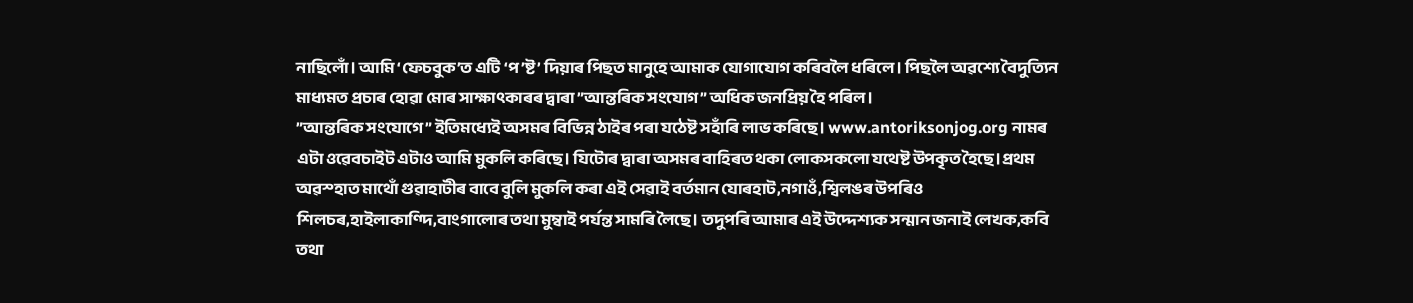নাছিলোঁ। আমি ‘ফেচবুক’ত এটি ‘প’ষ্ট’ দিয়াৰ পিছত মানুহে আমাক যোগাযোগ কৰিবলৈ ধৰিলে। পিছলৈ অৱশ্যে বৈদুত্যিন মাধ্যমত প্ৰচাৰ হোৱা মোৰ সাক্ষাৎকাৰৰ দ্বাৰা ”আন্তৰিক সংযোগ” অধিক জনপ্ৰিয় হৈ পৰিল।
”আন্তৰিক সংযোগে” ইতিমধ্যেই অসমৰ বিভিন্ন ঠাইৰ পৰা যঠেষ্ট সহাঁৰি লাভ কৰিছে। www.antoriksonjog.org নামৰ এটা ওৱেবচাইট এটাও আমি মুকলি কৰিছে। যিটোৰ দ্বাৰা অসমৰ বাহিৰত থকা লোকসকলো যথেষ্ট উপকৃত হৈছে।প্ৰথম অৱস্হাত মাথোঁ গুৱাহাটীৰ বাবে বুলি মুকলি কৰা এই সেৱাই বৰ্তমান যোৰহাট,নগাওঁ,শ্বিলঙৰ উপৰিও শিলচৰ,হাইলাকাণ্দি,বাংগালোৰ তথা মুম্বাই পৰ্যন্ত সামৰি লৈছে। তদুপৰি আমাৰ এই উদ্দেশ্যক সন্মান জনাই লেখক,কবি তথা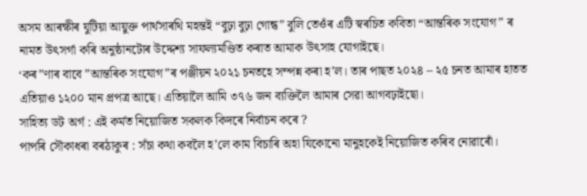অসম আৰক্ষীৰ যুটিয়া আয়ুক্ত পাৰ্থসাৰথি মহন্তই “বুঢ়া বুঢ়া গোন্ধ” বুলি তেওঁৰ এটি স্বৰচিত কবিতা “আন্তৰিক সংযোগ” ৰ নামত উৎসৰ্গা কৰি অনুষ্ঠানটোৰ উদ্দেশ্য সাফল্যমণ্ডিত কৰাত আমাক উৎসাহ যোগাইছে।
‘কৰ”ণাৰ বাবে ”আন্তৰিক সংযোগ”ৰ পঞ্জীয়ন ২০২১ চনতহে সম্পন্ন কৰা হ’ল। তাৰ পাছত ২০২৪ – ২৫ চনত আমাৰ হাতত এতিয়াও ১২০০ মান প্ৰপত্ৰ আছে। এতিয়ালৈ আমি ৩৭৬ জন ব্যক্তিলৈ আমাৰ সেৱা আগবঢ়াইছো।
সাহিত্য ডট অৰ্গ : এই কৰ্মত নিয়োজিত সকলক কিদৰে নিৰ্বাচন কৰে ?
পাপৰি সৌকাধৰা বৰঠাকুৰ : সঁচা কথা কবলৈ হ’লে কাম বিচাৰি অহা যিকোনো মানুহকেই নিয়োজিত কৰিব নোৱাৰোঁ।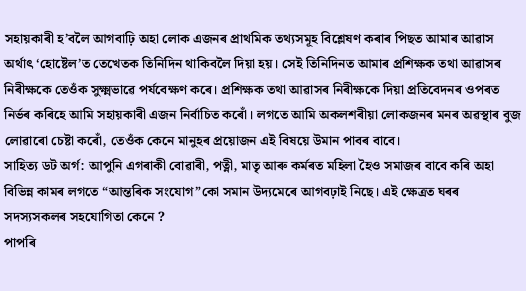সহায়কাৰী হ’বলৈ আগবাঢ়ি অহা লোক এজনৰ প্ৰাথমিক তথ্যসমূহ বিশ্লেষণ কৰাৰ পিছত আমাৰ আৱাস অৰ্থাৎ ‘হোষ্টেল’ত তেখেতক তিনিদিন থাকিবলৈ দিয়া হয়। সেই তিনিদিনত আমাৰ প্ৰশিক্ষক তথা আৱাসৰ নিৰীক্ষকে তেওঁক সুক্ষ্মভাৱে পৰ্যবেক্ষণ কৰে। প্ৰশিক্ষক তথা আৱাসৰ নিৰীক্ষকে দিয়া প্ৰতিবেদনৰ ওপৰত নিৰ্ভৰ কৰিহে আমি সহায়কাৰী এজন নিৰ্বাচিত কৰোঁ। লগতে আমি অকলশৰীয়া লোকজনৰ মনৰ অৱস্থাৰ বুজ লোৱাৰো চেষ্টা কৰোঁ, তেওঁক কেনে মানুহৰ প্ৰয়োজন এই বিষয়ে উমান পাবৰ বাবে।
সাহিত্য ডট অৰ্গ: আপুনি এগৰাকী বোৱাৰী, পত্নী, মাতৃ আৰু কৰ্মৰত মহিলা হৈও সমাজৰ বাবে কৰি অহা বিভিন্ন কামৰ লগতে “আন্তৰিক সংযোগ”কো সমান উদ্যমেৰে আগবঢ়াই নিছে। এই ক্ষেত্ৰত ঘৰৰ সদস্যসকলৰ সহযোগিতা কেনে ?
পাপৰি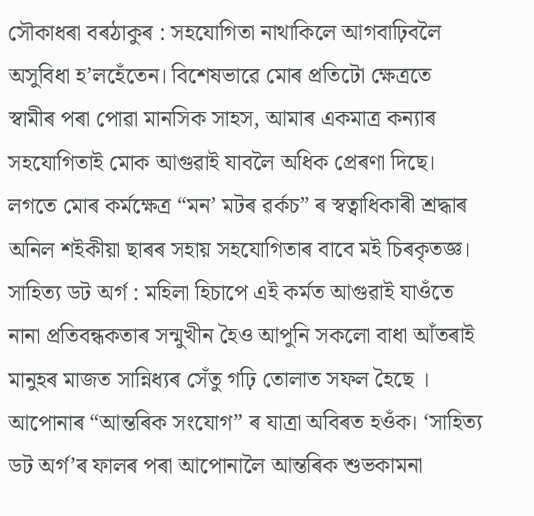সৌকাধৰা বৰঠাকুৰ : সহযোগিতা নাথাকিলে আগবাঢ়িবলৈ অসুবিধা হ’লহেঁতেন। বিশেষভাৱে মোৰ প্ৰতিটো ক্ষেত্ৰতে স্বামীৰ পৰা পোৱা মানসিক সাহস, আমাৰ একমাত্ৰ কন্যাৰ সহযোগিতাই মোক আগুৱাই যাবলৈ অধিক প্ৰেৰণা দিছে। লগতে মোৰ কৰ্মক্ষেত্ৰ “মন’ মটৰ ৱৰ্কচ” ৰ স্বত্বাধিকাৰী শ্ৰদ্ধাৰ অনিল শইকীয়া ছাৰৰ সহায় সহযোগিতাৰ বাবে মই চিৰকৃতজ্ঞ।
সাহিত্য ডট অৰ্গ : মহিলা হিচাপে এই কৰ্মত আগুৱাই যাওঁতে নানা প্ৰতিবন্ধকতাৰ সন্মুখীন হৈও আপুনি সকলো বাধা আঁতৰাই মানুহৰ মাজত সান্নিধ্যৰ সেঁতু গঢ়ি তোলাত সফল হৈছে । আপোনাৰ “আন্তৰিক সংযোগ” ৰ যাত্ৰা অবিৰত হওঁক। ‘সাহিত্য ডট অর্গ’ৰ ফালৰ পৰা আপোনালৈ আন্তৰিক শুভকামনা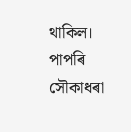থাকিল।
পাপৰি সৌকাধৰা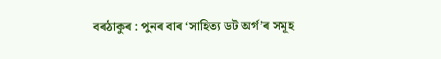বৰঠাকুৰ : পুনৰ বাৰ ‘সাহিত্য ডট অৰ্গ’ৰ সমূহ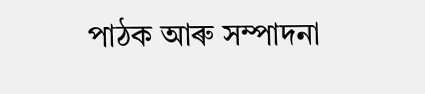পাঠক আৰু সম্পাদনা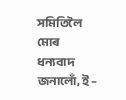সমিতিলৈ মোৰ ধন্যবাদ জনালোঁ, ই –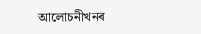আলোচনীখনৰ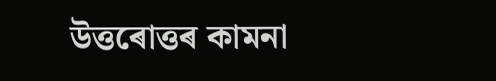উত্তৰোত্তৰ কামনা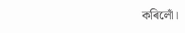কৰিলোঁ।